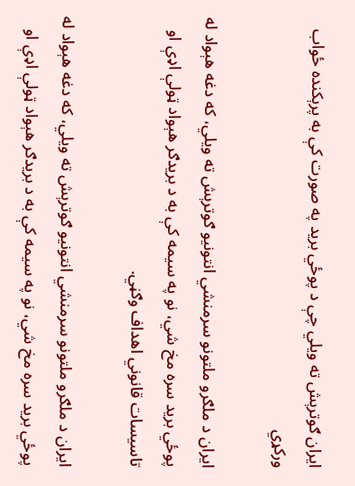ایران ګوترېش ته ویلي چې د پوځي برید په صورت کې به پرېکنده ځواب ورکړي

ایران د ملګرو ملتونو سرمنشي انتونیو ګوترېش ته ویلي، که دغه هېواد له پوځي برید سره مخ شي، نو په سیمه کې به د بریدګر هېواد ټولې اډې او تاسیسات قانوني اهداف وګڼي.

ایران د ملګرو ملتونو سرمنشي انتونیو ګوترېش ته ویلي، که دغه هېواد له پوځي برید سره مخ شي، نو په سیمه کې به د بریدګر هېواد ټولې اډې او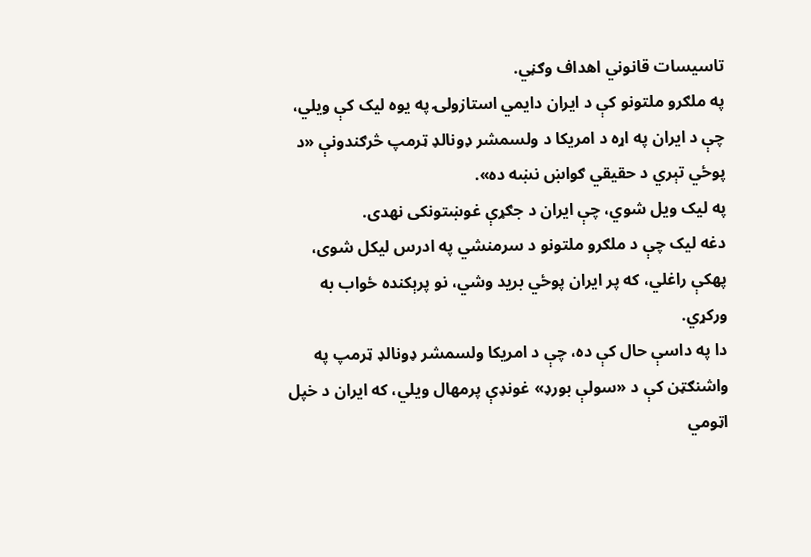تاسیسات قانوني اهداف وګڼي.
په ملګرو ملتونو کې د ایران دایمي استازولۍ په یوه لیک کې ویلي، چې د ایران په اړه د امریکا د ولسمشر ډونالډ ټرمپ څرګندونې «د پوځي تېري د حقیقي ګواښ نښه ده».
په لیک ویل شوي، چې ایران د جګړې غوښتونکی نهدی.
دغه لیک چې د ملګرو ملتونو د سرمنشي په ادرس لیکل شوی، پهکې راغلي، که پر ایران پوځي برید وشي، نو پرېکنده ځواب به ورکړي.
دا په داسې حال کې ده، چې د امریکا ولسمشر ډونالډ ټرمپ په واشنګټن کې د «سولې بورډ» غونډې پرمهال ویلي، که ایران د خپل اټومي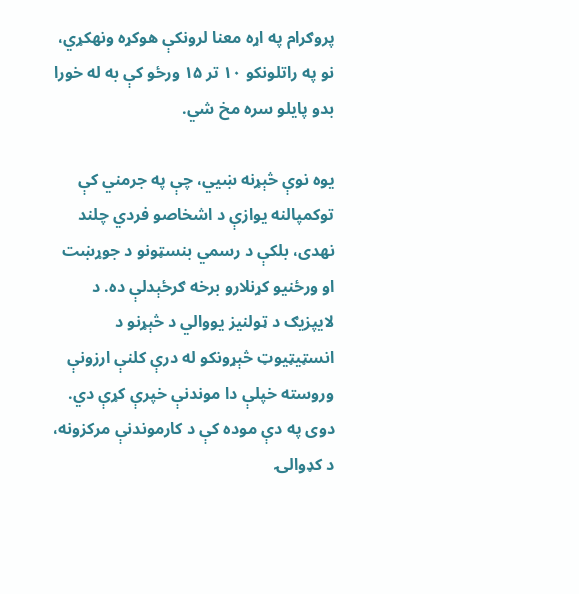پروګرام په اړه معنا لرونکې هوکړه ونهکړي، نو په راتلونکو ۱۰ تر ۱۵ ورځو کې به له خورا بدو پایلو سره مخ شي.

یوه نوې څېړنه ښيي، چې په جرمني کې توکمپالنه یوازې د اشخاصو فردي چلند نهدی، بلکې د رسمي بنسټونو د جوړښت او ورځنیو کړنلارو برخه ګرځېدلې ده. د لایپزیګ د ټولنیز یووالي د څېړنو د انسټيټیوټ څېړونکو له درې کلنې ارزونې وروسته خپلې دا موندنې خپرې کړې دي.
دوی په دې موده کې د کارموندنې مرکزونه، د کډوالۍ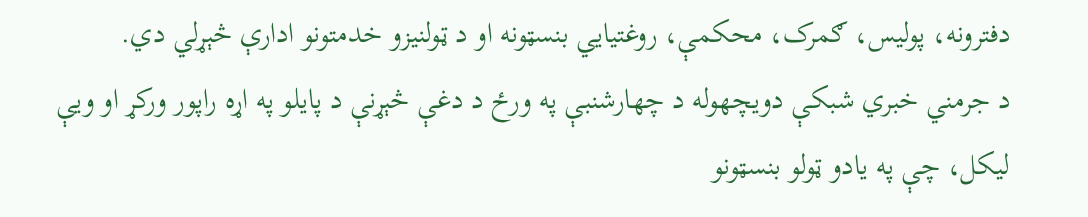دفترونه، پولیس، ګمرک، محکمې، روغتیايي بنسټونه او د ټولنیزو خدمتونو ادارې څېړلي دي.
د جرمني خبري شبکې دویچهوله د چهارشنبې په ورځ د دغې څېړنې د پایلو په اړه راپور ورکړ او ویې لیکل، چې په یادو ټولو بنسټونو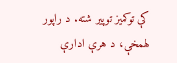کې توکميز توپیر شته. د راپور لهمخې، د هرې ادارې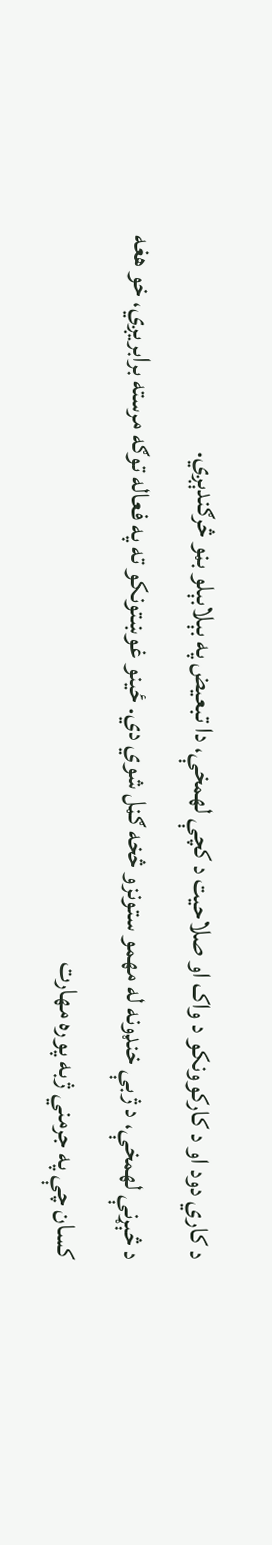د کاري دود او د کارکوونکو د واک او صلاحیت د کچې لهمخې، دا تبعیض په بېلابېلو بڼو څرګندېږي.
د څېړنې لهمخې، د ژبې خنډونه له مهمو ستونزو څخه ګڼل شوي دي. ځینو غوښتونکو ته په فعاله توګه مرسته برابریږي، خو هغه کسان چې په جرمني ژبه پوره مهارت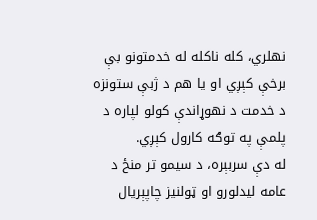نهلري، کله ناکله له خدمتونو بې برخې کېږي او یا هم د ژبې ستونزه د خدمت د نهوړاندې کولو لپاره د پلمې په توګه کارول کېږي.
له دې سربېره، د سیمو تر منځ د عامه لیدلورو او ټولنیز چاپېریال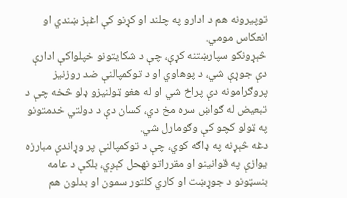توپیرونه هم د ادارو په چلند او کړنو کې اغېز ښندي او انعکاس مومي.
څېړونکو سپارښتنه کړې، چې د شکایتونو خپلواکې ادارې دې جوړې شي، د پوهاوي او د توکمپالنې ضد روزنیز پروګرامونه دې پراخ شي او له هغو ټولنیزو ډلو څخه چې د تبعیض له ګواښ سره مخ دي، کسان دې د دولتي خدمتونو په ټولو کچو کې وګومارل شي.
دغه څېړنه په ډاګه کوي، چې د توکمپالنې پر وړاندې مبارزه یوازې په قوانینو او مقرراتو نهحل کېږي، بلکې د عامه بنسټونو د جوړښت او کاري کلتور سمون او بدلون هم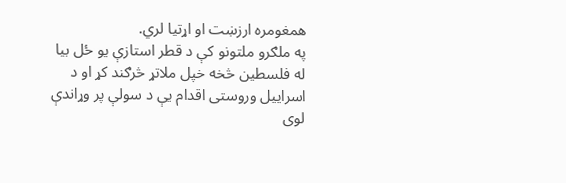همغومره ارزښت او اړتیا لري.
په ملګرو ملتونو کې د قطر استازې یو ځل بیا له فلسطین څخه خپل ملاتړ څرګند کړ او د اسراییل وروستی اقدام یې د سولې پر وړاندې لوی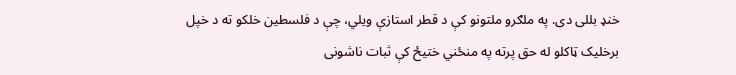خنډ بللی دی. په ملګرو ملتونو کې د قطر استازې ویلي، چې د فلسطین خلکو ته د خپل برخلیک ټاکلو له حق پرته په منځني ختیځ کې ثبات ناشونی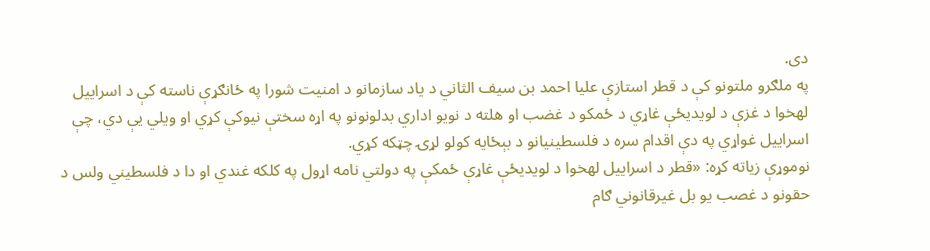دی.
په ملګرو ملتونو کې د قطر استازې علیا احمد بن سیف الثاني د یاد سازمانو د امنیت شورا په ځانګړې ناسته کې د اسراییل لهخوا د غزې د لویدیځې غاړي د ځمکو د غضب او هلته د نویو اداري بدلونونو په اړه سختې نیوکې کړي او ویلي يې دي، چې اسراییل غواړي په دې اقدام سره د فلسطینیانو د بېځایه کولو لړۍ چټکه کړي.
نوموړې زیاته کړه: «قطر د اسراییل لهخوا د لویدیځې غاړې ځمکې په دولتي نامه اړول په کلکه غندي او دا د فلسطیني ولس د حقونو د غصب یو بل غیرقانوني ګام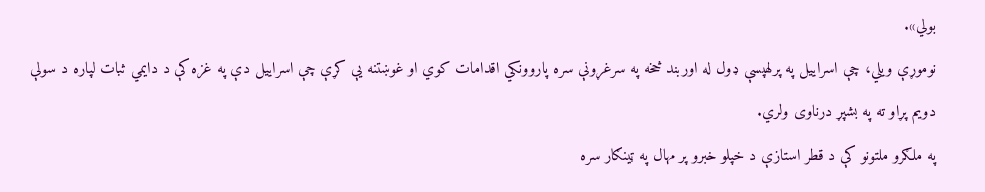بولي».
نوموړې ویلي، چې اسراییل په پرلهپسې ډول له اوربند څخه په سرغړونې سره پاروونکي اقدامات کوي او غوښتنه یې کړې چې اسراییل دې په غزه کې د دایمي ثبات لپاره د سولې دویم پړاو ته په بشپړ درناوی ولري.
په ملګرو ملتونو کې د قطر استازې د خپلو خبرو پر مهال په ټینګار سره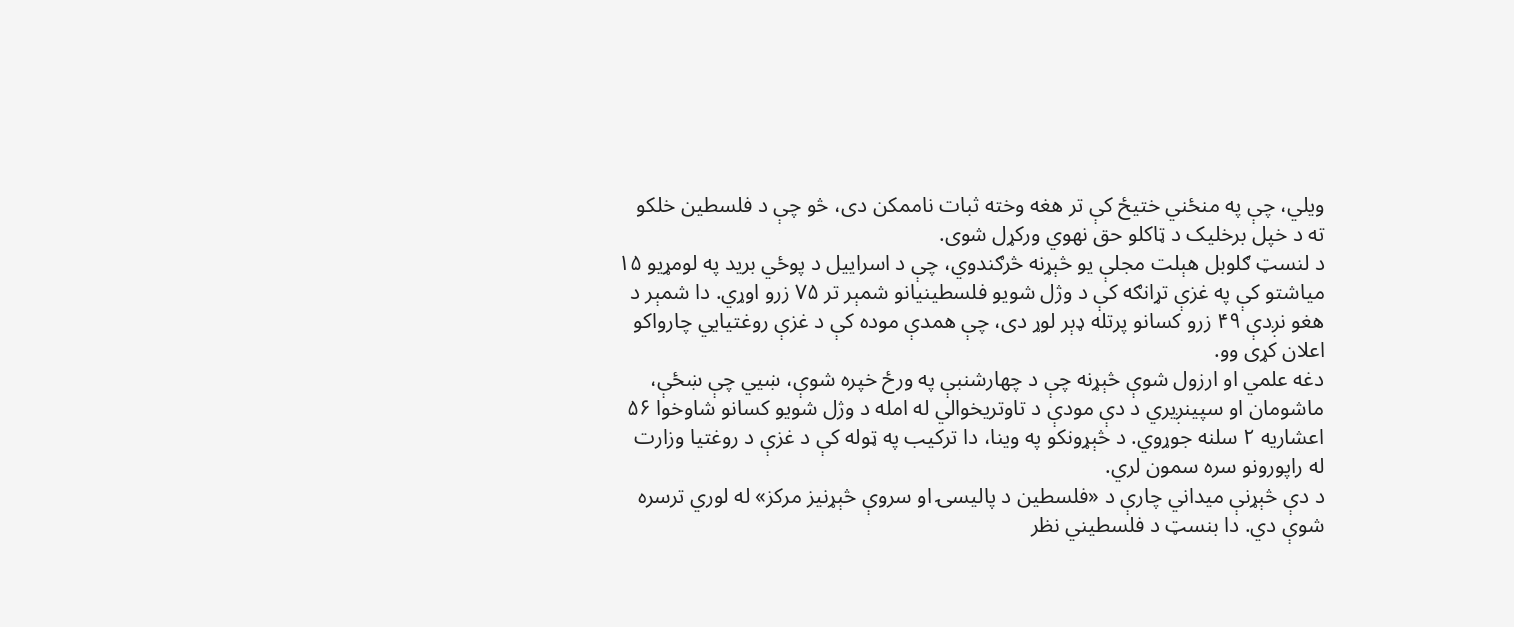ویلي، چې په منځني ختیځ کې تر هغه وخته ثبات ناممکن دی، څو چې د فلسطین خلکو ته د خپل برخلیک د ټاکلو حق نهوي ورکړل شوی.
د لنسټ ګلوبل هېلت مجلې یو څېړنه څرګندوي، چې د اسراییل د پوځي برید په لومړیو ۱۵ میاشتو کې په غزې تړانګه کې د وژل شویو فلسطینیانو شمېر تر ۷۵ زرو اوړي. دا شمېر د هغو نږدې ۴۹ زرو کسانو پرتله ډېر لوړ دی، چې همدې موده کې د غزې روغتیايي چارواکو اعلان کړی وو.
دغه علمي او ارزول شوې څېړنه چې د چهارشنبې په ورځ خپره شوې، ښيي چې ښځې، ماشومان او سپینږیري د دې مودې د تاوتریخوالي له امله د وژل شویو کسانو شاوخوا ۵۶ اعشاریه ۲ سلنه جوړوي. د څېړونکو په وینا، دا ترکیب په ټوله کې د غزې د روغتیا وزارت له راپورونو سره سمون لري.
د دې څېړنې میداني چارې د «فلسطین د پالیسۍ او سروې څېړنیز مرکز» له لوري ترسره شوې دي. دا بنسټ د فلسطیني نظر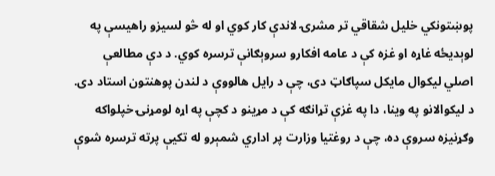پوښتونکي خلیل شقاقي تر مشرۍ لاندې کار کوي او له څو لسیزو راهیسې په لوېدیځه غاړه او غزه کې د عامه افکارو سروېګانې ترسره کوي. د دې مطالعې اصلي لیکوال مایکل سپاګاټ دی، چې د رایل هالووې د لندن پوهنتون استاد دی.
د لیکوالانو په وینا، دا په غزې تړانګه کې د مړینو د کچې په اړه لومړنۍ خپلواکه وګړنیزه سروې ده، چې د روغتیا وزارت پر اداري شمېرو له تکیې پرته ترسره شوې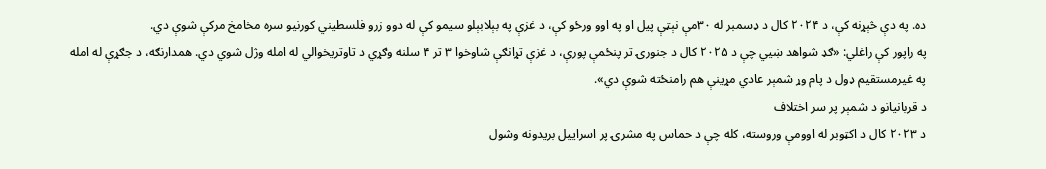ده. په دې څېړنه کې، د ۲۰۲۴ کال د ډسمبر له ۳۰مې نېټې پیل او په اوو ورځو کې، د غزې په بېلابېلو سیمو کې له دوو زرو فلسطیني کورنیو سره مخامخ مرکې شوې دي.
په راپور کې راغلي: «ګډ شواهد ښيي چې د ۲۰۲۵ کال د جنورۍ تر پنځمې پورې، د غزې تړانګې شاوخوا ۳ تر ۴ سلنه وګړي د تاوتریخوالي له امله وژل شوي دي. همدارنګه، د جګړې له امله په غیرمستقیم ډول د پام وړ شمېر عادي مړینې هم رامنځته شوې دي».
د قربانیانو د شمېر پر سر اختلاف
د ۲۰۲۳ کال د اکټوبر له اوومې وروسته، کله چې د حماس په مشرۍ پر اسراییل بریدونه وشول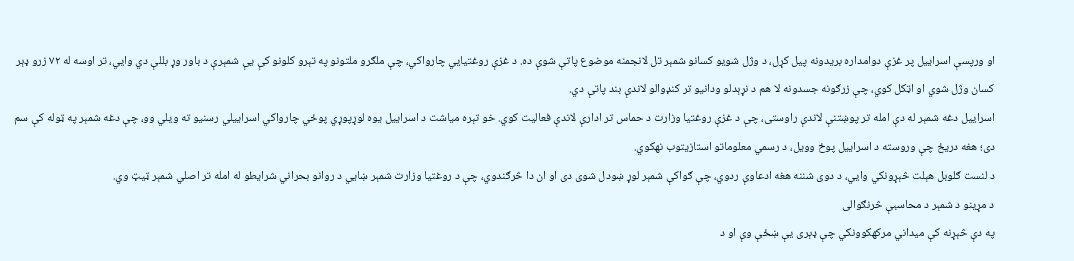او ورپسې اسراییل پر غزې دوامداره بریدونه پیل کړل، د وژل شویو کسانو شمېر تل لانجمنه موضوع پاتې شوې ده. د غزې روغتیايي چارواکي، چې ملګرو ملتونو په تېرو کلونو کې یې شمېرې د باور وړ بللې دي وایي، تر اوسه له ۷۲ زرو ډېر کسان وژل شوي او اټکل کوي، چې زرګونه جسدونه لا هم د نړېدلو ودانیو تر کنډوالو لاندې بند پاتې دي.
اسراییل دغه شمېر له دې امله تر پوښتنې لاندې راوستی، چې د غزې روغتیا وزارت د حماس تر ادارې لاندې فعالیت کوي. خو تېره میاشت د اسراییل یوه لوړپوړي پوځي چارواکي اسراییلي رسنیو ته ویلي وو، چې دغه شمېر په ټوله کې سم دی؛ هغه دریځ چې وروسته د اسراییل پوځ وویل، د رسمي معلوماتو استازیتوب نهکوي.
د لنست ګلوبل هېلت څېړونکي وایي، د دوی شننه هغه ادعاوې ردوي، چې ګواکې شمېر لوړ ښودل شوی دی او ان دا څرګندوي، چې د روغتیا وزارت شمېر ښايي د روانو بحراني شرایطو له امله تر اصلي شمېر ټيټ وي.
د مړینو د شمېر د محاسبې څرنګوالی
په دې څېړنه کې میداني مرکهکوونکي چې ډېری یې ښځې وې او د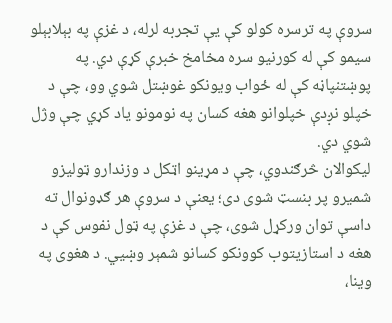سروې په ترسره کولو کې یې تجربه لرله، د غزې په بېلابېلو سیمو کې له کورنیو سره مخامخ خبرې کړې دي. په پوښتنپاڼه کې له ځواب ویونکو غوښتل شوي وو، چې د خپلو نږدې خپلوانو هغه کسان په نومونو یاد کړي چې وژل شوي دي.
لیکوالان څرګندوي، چې د مړینو اټکل د وزندارو ټولیزو شمیرو پر بنسټ شوی دی؛ یعنې د سروې هر ګډونوال ته داسې توان ورکړل شوی، چې د غزې په ټول نفوس کې د هغه د استازیتوب کوونکو کسانو شمېر وښيي. د هغوی په وینا،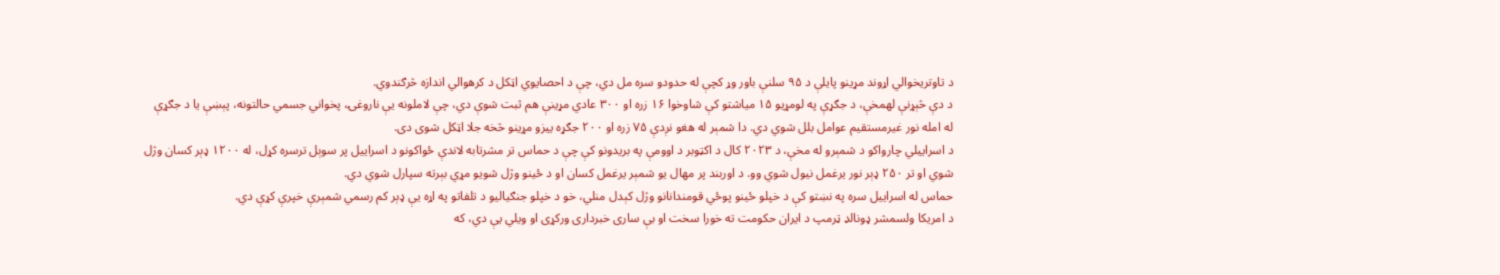د تاوتریخوالي اړوند مړینو پایلې د ۹۵ سلنې باور وړ کچې له حدودو سره مل دي، چې د احصایوي اټکل د کرهوالي اندازه څرګندوي.
د دې څېړنې لهمخې، د جګړې په لومړیو ۱۵ میاشتو کې شاوخوا ۱۶ زره او ۳۰۰ عادي مړینې هم ثبت شوې دي، چې لاملونه یې ناروغۍ، پخواني جسمي حالتونه، پېښې یا د جګړې له امله نور غیرمستقیم عوامل بلل شوي دي. دا شمېر له هغو نږدې ۷۵ زره او ۲۰۰ جګړه ییزو مړینو څخه جلا اټکل شوی دی.
د اسراییلي چارواکو د شمېرو له مخې، د ۲۰۲۳ کال د اکټوبر د اوومې په بریدونو کې چې د حماس تر مشرتابه لاندې ځواکونو د اسراییل پر سوېل ترسره کړل، له ۱۲۰۰ ډېر کسان وژل شوي او تر ۲۵۰ ډېر نور یرغمل نیول شوي وو. د اوربند پر مهال یو شمېر یرغمل کسان او د ځینو وژل شویو مړي بېرته سپارل شوي دي.
حماس له اسراییل سره په نښتو کې د خپلو ځینو پوځي قومندانانو وژل کېدل منلي، خو د خپلو جنګیالیو د تلفاتو په اړه یې ډېر کم رسمي شمېرې خپرې کړې دي.
د امریکا ولسمشر ډونالډ ټرمپ د ایران حکومت ته خورا سخت او بې ساری خبرداری ورکړی او ویلي یې دي، که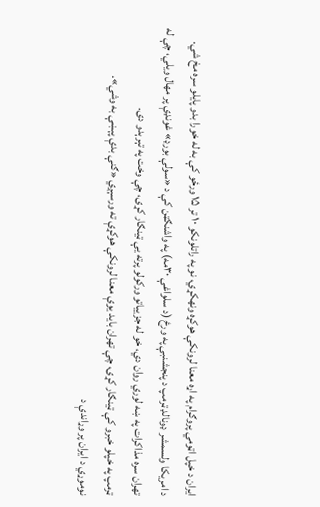ایران د خپل اټومي پروګرام په اړه معنا لرونکې هوکړه ونهکړي، نو په راتلونکو ۱۰ تر ۱۵ ورځو کې به له خورا بدو پایلو سره مخ شي.
د امریکا ولسمشر ډونالډ ټرمپ د پنجشنبې په ورځ (د سلواغې ۳۰مه) په واشنګټن کې د «سولې بورډ» غونډې پر مهال ویلي، چې له تهران سره مذاکرات په ښه لوري روان دي، خو له جزییاتو ورکولو پرته یې ټینګار کړی، چې وخت په تېرېدو دی.
ټرمپ په خپلو خبرو کې ټینګار کړی، چې تهران باید یوې معنا لرونکې هوکړې ته ورسېږي «ګنې بدې پېښې به وشي».
نوموړي د ایران پر وړاندې د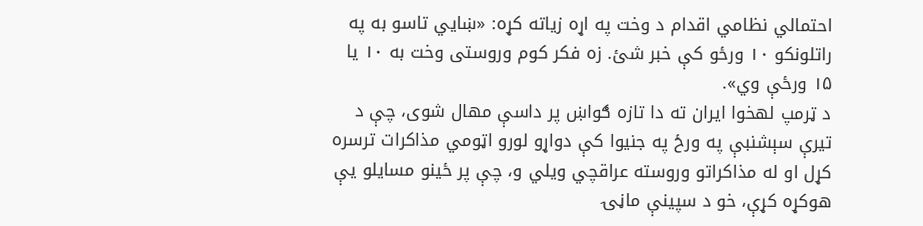احتمالي نظامي اقدام د وخت په اړه زیاته کړه: «ښايي تاسو به په راتلونکو ۱۰ ورځو کې خبر شئ. زه فکر کوم وروستی وخت به ۱۰ یا ۱۵ ورځې وي».
د ټرمپ لهخوا ایران ته دا تازه ګواښ پر داسې مهال شوی، چې د تیرې سېشنبې په ورځ په جنیوا کې دواړو لورو اټومي مذاکرات ترسره کړل او له مذاکراتو وروسته عراقچي ویلي و، چې پر ځینو مسایلو یې هوکړه کړې، خو د سپینې ماڼۍ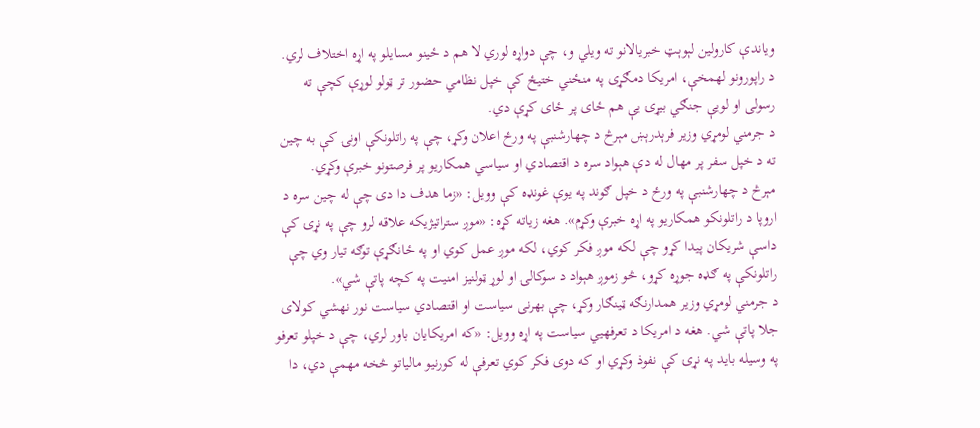ویاندې کارولین لېوېټ خبریالانو ته ویلي و، چې دواړه لوري لا هم د ځینو مسایلو په اړه اختلاف لري.
د راپورونو لهمخې، امریکا دمګړی په منځني ختیځ کې خپل نظامي حضور تر ټولو لوړې کچې ته رسولی او لویې جنګي بیړۍ یې هم ځای پر ځای کړې دي.
د جرمني لومړي وزیر فرېدرېښ مېرڅ د چهارشنبې په ورځ اعلان وکړ، چې په راتلونکې اونۍ کې به چین ته د خپل سفر پر مهال له دې هېواد سره د اقتصادي او سیاسي همکاریو پر فرصتونو خبرې وکړي.
مېرڅ د چهارشنبې په ورځ د خپل ګوند په یوې غونډه کې وویل: «زما هدف دا دی چې له چین سره د اروپا د راتلونکو همکاریو په اړه خبرې وکړم». هغه زیاته کړه: «موږ ستراتیژیکه علاقه لرو چې په نړۍ کې داسې شریکان پیدا کړو چې لکه موږ فکر کوي، لکه موږ عمل کوي او په ځانګړې توګه تیار وي چې راتلونکې په ګډه جوړه کړو، څو زموږ هېواد د سوکالۍ او لوړ ټولنیز امنیت په کچه پاتې شي».
د جرمني لومړي وزیر همدارنګه ټینګار وکړ، چې بهرنی سیاست او اقتصادي سیاست نور نهشي کولای جلا پاتې شي. هغه د امریکا د تعرفهيي سیاست په اړه وویل: «که امریکایان باور لري، چې د خپلو تعرفو په وسیله باید په نړۍ کې نفوذ وکړي او که دوی فکر کوي تعرفې له کورنیو مالیاتو څخه مهمې دي، دا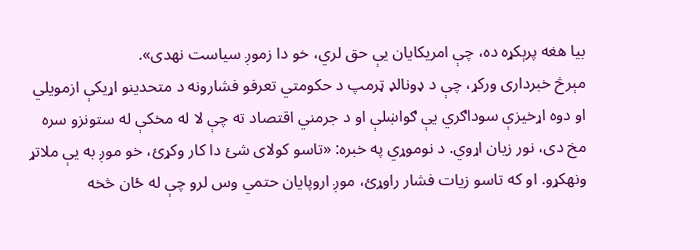بیا هغه پرېکړه ده، چې امریکایان یې حق لري، خو دا زموږ سیاست نهدی».
مېرڅ خبرداری ورکړ، چې د ډونالډ ټرمپ د حکومتي تعرفو فشارونه د متحدینو اړیکې ازمویلي او دوه اړخیزې سوداګري یې ګواښلې او د جرمني اقتصاد ته چې لا له مخکې له ستونزو سره مخ دی، نور زیان اړوي. د نوموړي په خبره: «تاسو کولای شئ دا کار وکړئ، خو موږ به یې ملاتړ ونهکړو. او که تاسو زیات فشار راوړئ، موږ اروپایان حتمي وس لرو چې له ځان څخه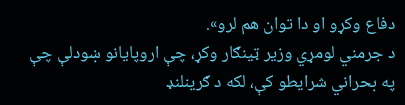دفاع وکړو او دا توان هم لرو».
د جرمني لومړي وزیر ټینګار وکړ، چې اروپایانو ښودلې چې په بحراني شرایطو کې، لکه د ګرینلنډ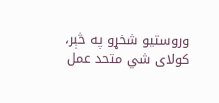وروستیو شخړو په څېر، کولای شي متحد عمل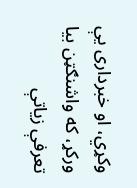وکړي، او خبرداری یې ورکړ، که واشنګټن بیا تعرفې زیاتې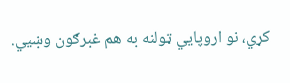کړي، نو اروپایي ټولنه به هم غبرګون وښيي.